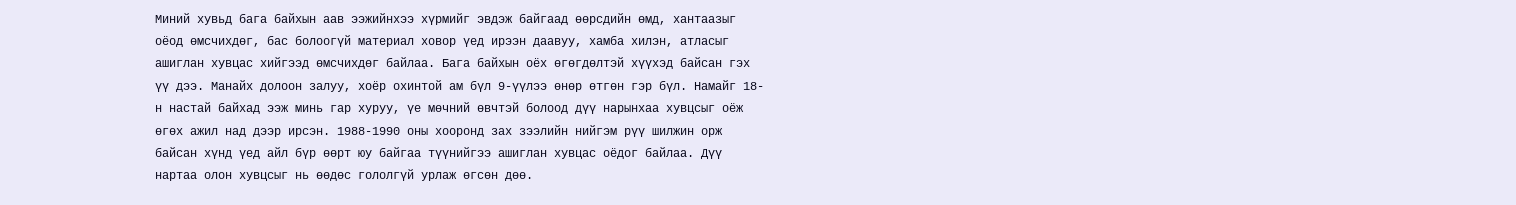Миний хувьд бага байхын аав ээжийнхээ хүрмийг эвдэж байгаад өөрсдийн өмд, хантаазыг оёод өмсчихдөг, бас болоогүй материал ховор үед ирээн даавуу, хамба хилэн, атласыг ашиглан хувцас хийгээд өмсчихдөг байлаа. Бага байхын оёх өгөгдөлтэй хүүхэд байсан гэх үү дээ. Манайх долоон залуу, хоёр охинтой ам бүл 9-үүлээ өнөр өтгөн гэр бүл. Намайг 18-н настай байхад ээж минь гар хуруу, үе мөчний өвчтэй болоод дүү нарынхаа хувцсыг оёж өгөх ажил над дээр ирсэн. 1988-1990 оны хооронд зах зээлийн нийгэм рүү шилжин орж байсан хүнд үед айл бүр өөрт юу байгаа түүнийгээ ашиглан хувцас оёдог байлаа. Дүү нартаа олон хувцсыг нь өөдөс гололгүй урлаж өгсөн дөө.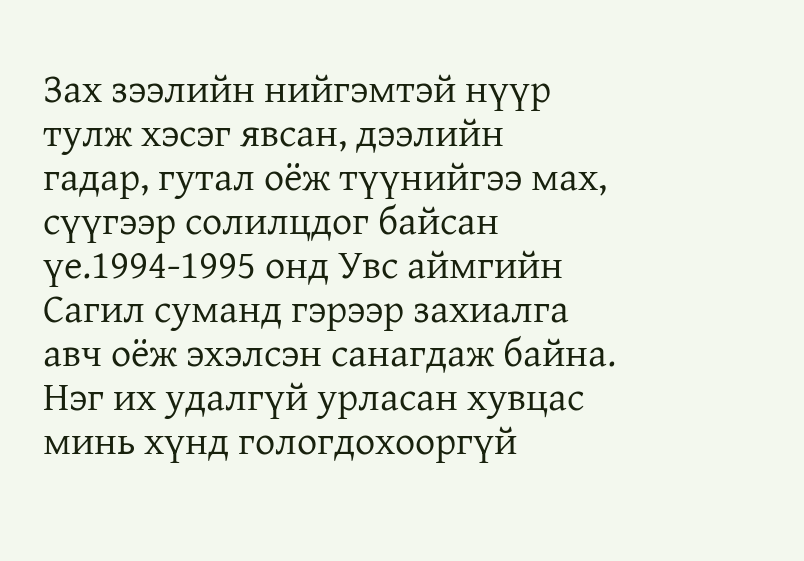Зах зээлийн нийгэмтэй нүүр тулж хэсэг явсан, дээлийн гадар, гутал оёж түүнийгээ мах, сүүгээр солилцдог байсан үе.1994-1995 онд Увс аймгийн Сагил суманд гэрээр захиалга авч оёж эхэлсэн санагдаж байна. Нэг их удалгүй урласан хувцас минь хүнд гологдохооргүй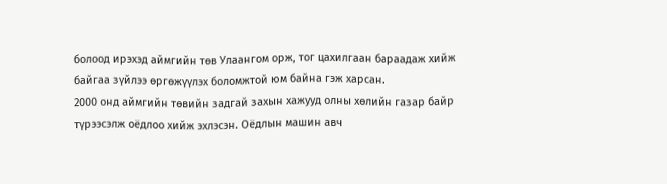болоод ирэхэд аймгийн төв Улаангом орж, тог цахилгаан бараадаж хийж байгаа зүйлээ өргөжүүлэх боломжтой юм байна гэж харсан.
2000 онд аймгийн төвийн задгай захын хажууд олны хөлийн газар байр түрээсэлж оёдлоо хийж эхлэсэн. Оёдлын машин авч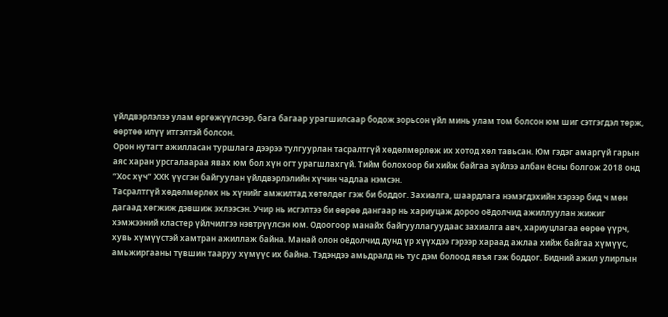үйлдвэрлэлээ улам өргөжүүлсээр, бага багаар урагшилсаар бодож зорьсон үйл минь улам том болсон юм шиг сэтгэгдэл төрж, өөртөө илүү итгэлтэй болсон.
Орон нутагт ажилласан туршлага дээрээ тулгуурлан тасралтгүй хөдөлмөрлөж их хотод хөл тавьсан. Юм гэдэг амаргүй гарын аяс харан урсгалаараа явах юм бол хүн огт урагшлахгүй. Тийм болохоор би хийж байгаа зүйлээ албан ёсны болгож 2018 онд “Хос хүч” ХХК үүсгэн байгуулан үйлдвэрлэлийн хүчин чадлаа нэмсэн.
Тасралтгүй хөдөлмөрлөх нь хүнийг амжилтад хөтөлдөг гэж би боддог. Захиалга, шаардлага нэмэгдэхийн хэрээр бид ч мөн дагаад хөгжиж дэвшиж эхлээсэн. Учир нь исгэлтээ би өөрөө дангаар нь хариуцаж дороо оёдолчид ажиллуулан жижиг хэмжээний кластер үйлчилгээ нэвтрүүлсэн юм. Одоогоор манайх байгууллагуудаас захиалга авч, хариуцлагаа өөрөө үүрч, хувь хүмүүстэй хамтран ажиллаж байна. Манай олон оёдолчид дунд үр хүүхдээ гэрээр хараад ажлаа хийж байгаа хүмүүс, амьжиргааны түвшин тааруу хүмүүс их байна. Тэдэндээ амьдралд нь тус дэм болоод явъя гэж боддог. Бидний ажил улирлын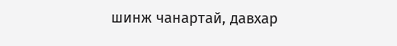шинж чанартай, давхар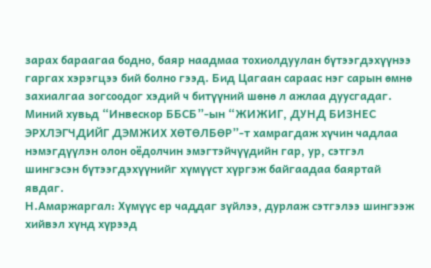зарах бараагаа бодно, баяр наадмаа тохиолдуулан бүтээгдэхүүнээ гаргах хэрэгцээ бий болно гээд. Бид Цагаан сараас нэг сарын өмнө захиалгаа зогсоодог хэдий ч битүүний шөнө л ажлаа дуусгадаг. Миний хувьд “Инвескор ББСБ”-ын “ЖИЖИГ, ДУНД БИЗНЕС ЭРХЛЭГЧДИЙГ ДЭМЖИХ ХӨТӨЛБӨР”-т хамрагдаж хүчин чадлаа нэмэгдүүлэн олон оёдолчин эмэгтэйчүүдийн гар, ур, сэтгэл шингэсэн бүтээгдэхүүнийг хүмүүст хүргэж байгаадаа баяртай явдаг.
Н.Амаржаргал: Хүмүүс ер чаддаг зүйлээ, дурлаж сэтгэлээ шингээж хийвэл хүнд хүрээд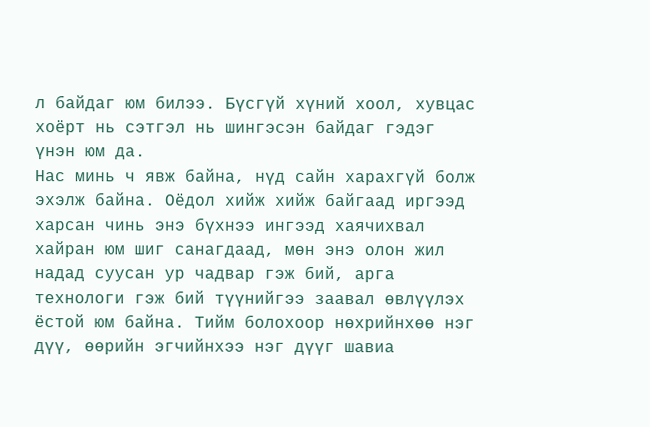л байдаг юм билээ. Бүсгүй хүний хоол, хувцас хоёрт нь сэтгэл нь шингэсэн байдаг гэдэг үнэн юм да.
Нас минь ч явж байна, нүд сайн харахгүй болж эхэлж байна. Оёдол хийж хийж байгаад иргээд харсан чинь энэ бүхнээ ингээд хаячихвал хайран юм шиг санагдаад, мөн энэ олон жил надад суусан ур чадвар гэж бий, арга технологи гэж бий түүнийгээ заавал өвлүүлэх ёстой юм байна. Тийм болохоор нөхрийнхөө нэг дүү, өөрийн эгчийнхээ нэг дүүг шавиа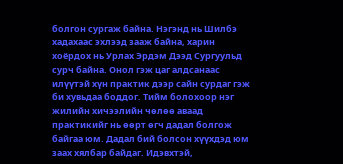болгон сургаж байна. Нэгэнд нь Шилбэ хадахаас эхлээд зааж байна, харин хоёрдох нь Урлах Эрдэм Дээд Сургуульд сурч байна. Онол гэж цаг алдсанаас илүүтэй хүн практик дээр сайн сурдаг гэж би хувьдаа боддог. Тийм болохоор нэг жилийн хичээлийн чөлөө аваад практикийг нь өөрт өгч дадал болгож байгаа юм. Дадал бий болсон хүүхдэд юм заах хялбар байдаг. Идэвхтэй,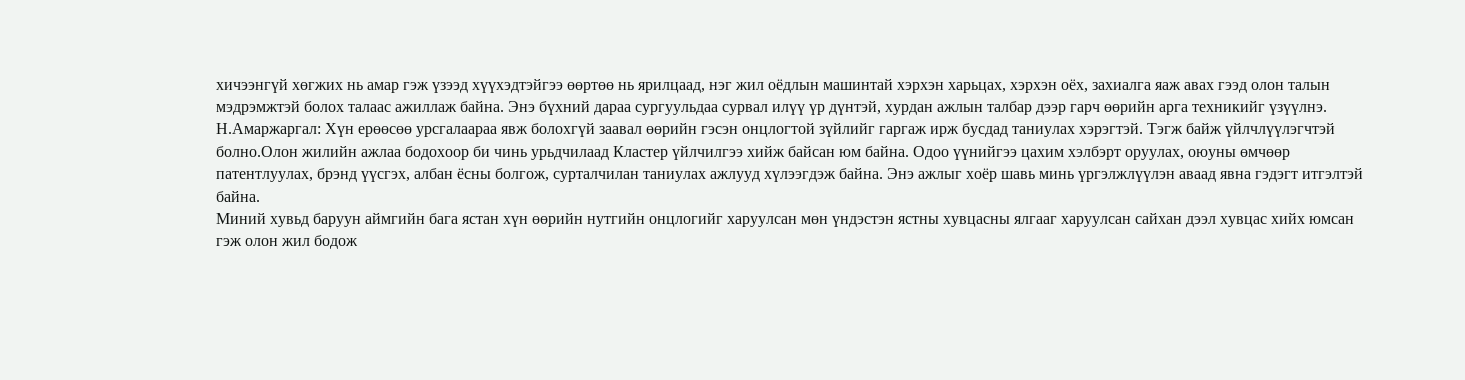хичээнгүй хөгжих нь амар гэж үзээд хүүхэдтэйгээ өөртөө нь ярилцаад, нэг жил оёдлын машинтай хэрхэн харьцах, хэрхэн оёх, захиалга яаж авах гээд олон талын мэдрэмжтэй болох талаас ажиллаж байна. Энэ бүхний дараа сургуульдаа сурвал илүү үр дүнтэй, хурдан ажлын талбар дээр гарч өөрийн арга техникийг үзүүлнэ.
Н.Амаржаргал: Хүн ерөөсөө урсгалаараа явж болохгүй заавал өөрийн гэсэн онцлогтой зүйлийг гаргаж ирж бусдад таниулах хэрэгтэй. Тэгж байж үйлчлүүлэгчтэй болно.Олон жилийн ажлаа бодохоор би чинь урьдчилаад Кластер үйлчилгээ хийж байсан юм байна. Одоо үүнийгээ цахим хэлбэрт оруулах, оюуны өмчөөр патентлуулах, брэнд үүсгэх, албан ёсны болгож, сурталчилан таниулах ажлууд хүлээгдэж байна. Энэ ажлыг хоёр шавь минь үргэлжлүүлэн аваад явна гэдэгт итгэлтэй байна.
Миний хувьд баруун аймгийн бага ястан хүн өөрийн нутгийн онцлогийг харуулсан мөн үндэстэн ястны хувцасны ялгааг харуулсан сайхан дээл хувцас хийх юмсан гэж олон жил бодож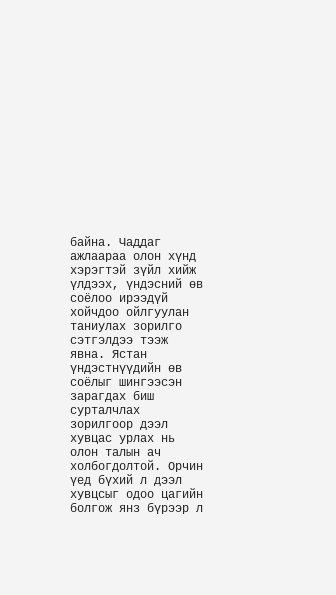байна. Чаддаг ажлаараа олон хүнд хэрэгтэй зүйл хийж үлдээх, үндэсний өв соёлоо ирээдүй хойчдоо ойлгуулан таниулах зорилго сэтгэлдээ тээж явна. Ястан үндэстнүүдийн өв соёлыг шингээсэн зарагдах биш сурталчлах зорилгоор дээл хувцас урлах нь олон талын ач холбогдолтой. Орчин үед бүхий л дээл хувцсыг одоо цагийн болгож янз бүрээр л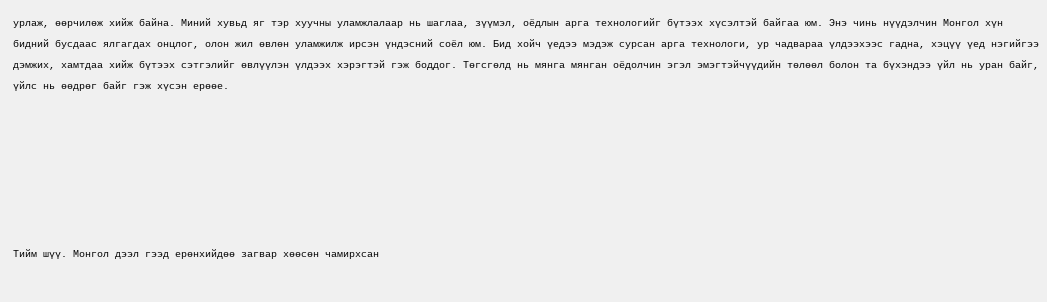урлаж, өөрчилөж хийж байна. Миний хувьд яг тэр хуучны уламжлалаар нь шаглаа, зүүмэл, оёдлын арга технологийг бүтээх хүсэлтэй байгаа юм. Энэ чинь нүүдэлчин Монгол хүн бидний бусдаас ялгагдах онцлог, олон жил өвлөн уламжилж ирсэн үндэсний соёл юм. Бид хойч үедээ мэдэж сурсан арга технологи, ур чадвараа үлдээхээс гадна, хэцүү үед нэгийгээ дэмжих, хамтдаа хийж бүтээх сэтгэлийг өвлүүлэн үлдээх хэрэгтэй гэж боддог. Төгсгөлд нь мянга мянган оёдолчин эгэл эмэгтэйчүүдийн төлөөл болон та бүхэндээ үйл нь уран байг, үйлс нь өөдрөг байг гэж хүсэн ерөөе.







Тийм шүү. Монгол дээл гээд ерөнхийдөө загвар хөөсөн чамирхсан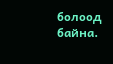болоод байна.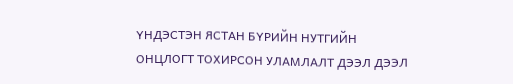ҮНДЭСТЭН ЯСТАН БҮРИЙН НУТГИЙН ОНЦЛОГТ ТОХИРСОН УЛАМЛАЛТ ДЭЭЛ ДЭЭЛ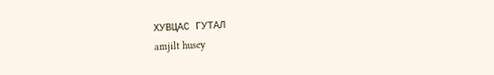ХУВЦАС ГУТАЛ
amjilt husey